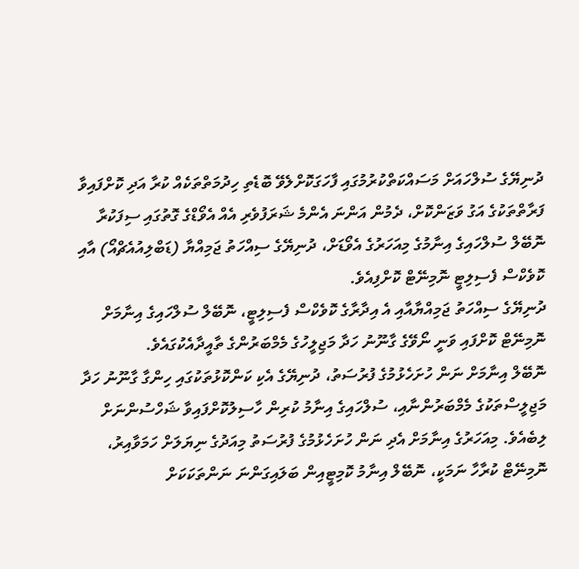ދުނިޔޭގެ ސުލްހައަށް މަސައްކަތްކުރުމުގައި ފާހަގަކޮށްލެވޭ ބޮޑެތި ހިދުމަތްތަކެއް ކުރާ އަދި ކޮށްފައިވާ ފަރާތްތަކުގެ އަގު ވަޒަންކޮށް، ދެމުން އަންނަ އެންމެ ޝަރަފުވެރި އެއް އެވޯޑްގެ ގޮތުގައި ސިފަކުރާ ނޮބޭލް ސުލްހައިގެ އިނާމުގެ މިއަހަރުގެ އެވޯޑަށް، ދުނިޔޭގެ ސިއްހަތު ޖަމިއްޔާ (ޑަބްލިއުއެޗްއޯ) އާއި ކޮވެކްސް ފެސިލިޓީ ނޮމިނޭޓް ކޮށްފިއެވެ.
ދުނިޔޭގެ ސިއްހަތު ޖަމިއްޔާއާއި އެ އިދާރާގެ ކޮވެކްސް ފެސިލިޓީ، ނޮބޭލް ސުލްހައިގެ އިނާމަށް ނޮމިނޭޓް ކޮށްފައި ވަނީ ނޯވޭގެ ގާނޫނު ހަދާ މަޖިލީހުގެ މެމްބަރުންގެ ތާއީދާއެކުގައެވެ.
ނޮބޭލް އިނާމަށް ނަން ހުށަހެޅުމުގެ ފުރުސަތު، ދުނިޔޭގެ އެކި ކަންކޮޅުތަކުގައި ހިންގާ ގާނޫނު ހަދާ މަޖިލީސްތަކުގެ މެމްބަރުންނާއި، ސުލްހައިގެ އިނާމު ކުރިން ހާސިލުކޮށްފައިވާ ޝަހްސުންނަށް ލިބެއެވެ. މިއަހަރުގެ އިނާމަށް އެދި ނަން ހުށަހެޅުމުގެ ފުރުސަތު މިއަދުގެ ނިޔަލަށް ހަމަވާއިރު، ނޮމިނޭޓް ކުރާހާ ނަމަކީ، ނޮބޭލް އިނާމު ކޮމިޓީއިން ބަލައިގަންނަ ނަންތަކަކަށް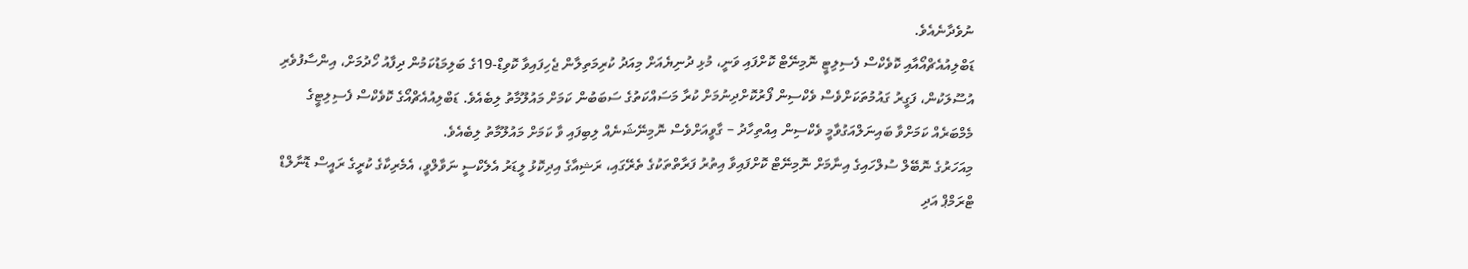ނުވެދާނެއެވެ.
ޑަބްލިއުއެޗްއޯއާއި ކޮވެކްސް ފެސިލިޓީ ނޮމިނޭޓް ކޮށްފައި ވަނީ، މުޅި ދުނިޔެއަށް މިއަދު ކުރިމަތިލާން ޖެހިފައިވާ ކޮވިޑް-19ގެ ބަލިމަޑުކަމުން ދިފާއު ހޯދުމަށް، އިންސާފުވެރި އުސޫލަކުން، ފަގީރު ގައުމުތަކަށްވެސް ވެކްސިން ފޯރުކޮށްދިނުމަށް ކުރާ މަސައްކަތުގެ ސަބަބުން ކަމަށް މައުލޫމާތު ލިބެއެވެ. ޑަބްލިއުއެޗްއޯގެ ކޮވެކްސް ފެސިލިޓީގެ މެމްބަރެއް ކަމަށްވާ ބައިނަލްއަގުވާމީ ވެކްސިން އިއްތިހާދު – ގާވީއަށްވެސް ނޮމިނޭޝަނެއް ލިބިފައި ވާ ކަމަށް މައުލޫމާތު ލިބެއެވެ.
މިއަހަރުގެ ނޮބޭލް ސުލްހައިގެ އިނާމަށް ނޮމިނޭޓް ކޮށްފައިވާ އިތުރު ފަރާތްތަކުގެ ތެރޭގައި، ރަޝިއާގެ އިދިކޮޅު ލީޑަރު އެލެކްސީ ނަވާލްވީ، އެމެރިކާގެ ކުރީގެ ރައީސް ޑޮނާލްޑް ޓްރަމްޕް އަދި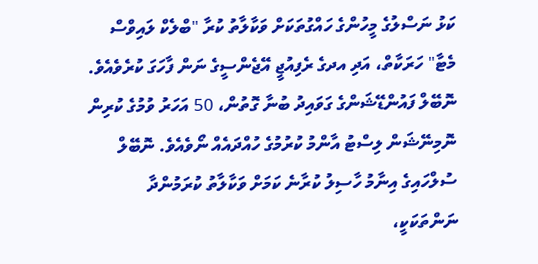ކަޅު ނަސްލުގެ މީހުންގެ ހައްގުތަކަށް ވަކާލާތު ކުރާ "ބްލެކް ލައިވްސް މެޓާ" ހަރަކާތް، އަދި އދގެ ރެފިއުޖީ އޭޖެންސީގެ ނަން ފާހަގަ ކުރެވެއެވެ.
ނޮބޭލް ފައުންޑޭޝަންގެ ގަވައިދު ބުނާ ގޮތުން، 50 އަހަރު ވުމުގެ ކުރިން ނޮމިނޭޝަން ލިސްޓު އާންމު ކުރުމުގެ ހުއްދައެއް ނޯވެއެވެ. ނޮބޭލް ސުލްހައިގެ އިނާމު ހާސިލު ކުރާނެ ކަމަށް ވަކާލާތު ކުރަމުންދާ ނަންތަކަކީ،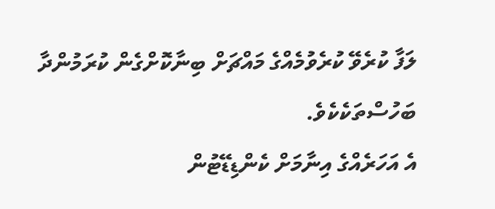ލަފާ ކުރެވޭ ކުރެވުމެއްގެ މައްޗަށް ބިނާކޮށްގެން ކުރަމުންދާ ބަހުސްތަކެކެވެ.
އެ އަހަރެއްގެ އިނާމަށް ކެންޑިޑޭޓުން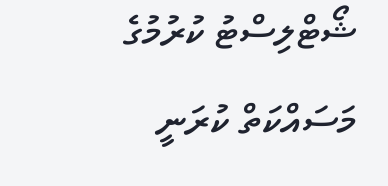ޝޯޓްލިސްޓު ކުރުމުގެ މަސައްކަތް ކުރަނީ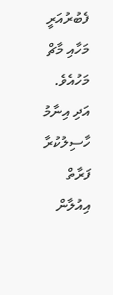ފެބުރުއަރީ މަހާއި މާޗް މަހުއެވެ. އަދި އިނާމު ހާސިލުކުރާ ފަރާތް އިއުލާން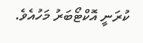ކުރަނީ އޮކްޓޯބަރު މަހުއެވެ.